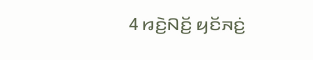4 ꤙꤢꤧ꤬ꤡꤢꤩ꤬ ꤟꤢꤩꤏꤢꤦ꤬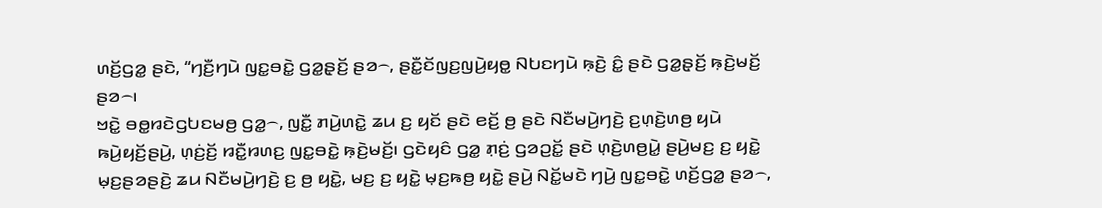ꤛꤢꤩ꤬ꤞꤤ꤭ ꤔꤢꤧ, “ꤚꤢꤪ꤬ꤚꤣꤧ ꤜꤢ꤭ꤋꤢꤧ꤭ ꤞꤤ꤭ꤔ꤫ꤢꤩ꤬ ꤔꤤ꤮, ꤔꤢꤪ꤭ꤢꤩꤜꤢ꤬ꤜꤣꤧ꤬ꤟꤥ꤭ ꤡꤝꤢꤚꤣꤧ ꤒ꤫ꤢꤧ꤬ ꤢꤨ꤭ ꤔꤢꤧ ꤞꤤ꤭ꤔ꤫ꤢꤩ꤬ ꤒ꤫ꤢꤧ꤬ꤗꤢꤩ꤬ ꤔꤤ꤮꤯
ꤠꤢꤧ꤭ ꤋꤥ꤭ꤙꤢꤧꤞꤝꤢꤗꤥ꤬ ꤞꤤ꤭꤮, ꤜꤢꤪ꤭ ꤊꤣꤧ꤬ꤛꤢꤧ꤭ ꤘꤣ ꤢ꤬ ꤟꤢꤩ ꤔꤢꤧ ꤕꤢꤩ꤬ ꤥ꤬ ꤔꤢꤧ ꤡꤢꤪꤗꤣꤧ꤬ꤚꤢꤧ꤬ ꤢ꤬ꤛ꤫ꤢꤧ꤬ꤛꤥ꤬ ꤟꤣꤧ ꤒꤣꤧ꤬ꤟꤢꤩ꤬ꤔꤣꤧ꤬, ꤛ꤫ꤢꤦ꤬ꤢꤩ꤬ ꤙꤢꤪ꤭ꤙꤛꤢ꤬ ꤜꤢ꤭ꤋꤢꤧ꤭ ꤒ꤫ꤢꤧ꤬ꤗꤢꤩ꤬꤯ ꤞꤢꤧꤟꤢꤨ ꤞꤤ꤭ ꤊ꤫ꤢꤦ꤬ ꤞꤤꤑꤢꤩ꤭ ꤔꤢꤧ ꤛ꤫ꤢꤧ꤬ꤛꤥ꤬ꤣꤧ꤭ ꤔꤣꤧ꤬ꤗꤢ꤬ ꤢ꤬ ꤟꤢꤧ꤭ ꤗ꤫ꤢ꤬ꤔꤤꤔꤢꤧ꤬ ꤘꤣ ꤡꤢꤪꤗꤣꤧ꤬ꤚꤢꤧ꤬ ꤢ꤬ ꤥ꤬ ꤟꤢꤧ꤭, ꤗꤢ꤬ ꤢ꤬ ꤟꤢꤧ꤭ ꤗ꤫ꤢ꤬ꤒꤥ꤬ ꤟꤢꤧ꤭ ꤔꤣꤧ꤬ ꤡꤢꤩ꤭ꤗꤢꤧ ꤚꤣꤧ꤬ ꤜꤢ꤭ꤋꤢꤧ꤭ ꤛꤢꤩ꤬ꤞꤤ꤭ ꤔꤤ꤮,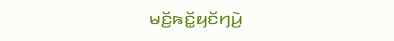ꤗꤢꤩ꤬ꤒꤢꤩ꤭ꤟꤢꤩꤚꤣꤧ꤬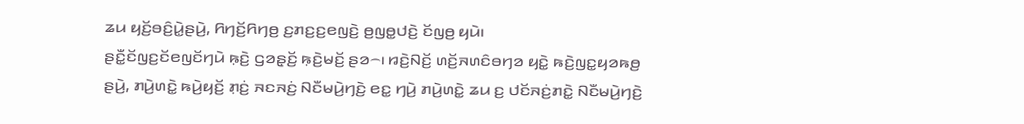ꤘꤣ ꤟꤢꤩ꤬ꤋꤢꤨ꤬ꤣꤧ꤭ꤔꤣꤧ꤬, ꤖꤚꤢꤩ꤬ꤖꤚꤥ꤬ ꤢ꤬ꤊꤢ꤬ꤢ꤬ꤕꤜꤢꤧ꤬ ꤥ꤬ꤜꤥ꤭ꤓꤢꤧ꤬ ꤢꤩꤜꤥ꤬ ꤟꤣꤧ꤯
ꤔꤢꤪ꤭ꤢꤩꤜꤢ꤬ꤢꤩꤕꤜꤢꤩꤚꤣꤧ ꤒ꤫ꤢꤧ꤬ ꤞꤤꤔ꤫ꤢꤩ꤬ ꤒ꤫ꤢꤧ꤬ꤗꤢꤩ꤬ ꤔꤤ꤮꤯ ꤙꤢꤧ꤬ꤡꤢꤩ꤬ ꤛꤢꤩ꤬ꤏꤛꤢꤨꤋꤚꤤ ꤟꤢꤧ꤭ ꤒꤢꤧ꤬ꤜꤢ꤭ꤟꤤꤒꤥ꤬ ꤔꤣꤧ꤬, ꤊꤣꤧ꤬ꤛꤢꤧ꤭ ꤒꤣꤧ꤬ꤟꤢꤩ꤬ ꤊ꤫ꤢꤦ꤬ ꤏꤢꤏꤢꤦ꤬ ꤡꤢꤪꤗꤣꤧ꤬ꤚꤢꤧ꤬ ꤕꤢ꤭ ꤚꤣꤧ꤬ ꤊꤣꤧ꤬ꤛꤢꤧ꤭ ꤘꤣ ꤢ꤬ ꤓꤢꤩꤏꤢꤦ꤬ꤊꤢꤧ꤭ ꤡꤢꤪꤗꤣꤧ꤬ꤚꤢꤧ꤬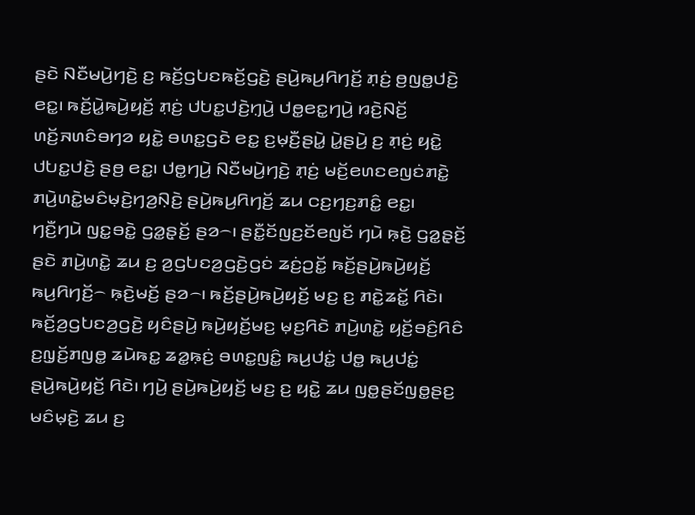ꤔꤢꤧ ꤡꤢꤪꤗꤣꤧ꤬ꤚꤢꤧ꤬ ꤢ꤬ ꤒꤢꤩ꤬ꤞꤝꤢꤒꤢꤩ꤬ꤞꤢꤧ꤬ ꤔꤣꤧ꤬ꤒꤣ꤬ꤖꤚꤢꤩ꤬ ꤊ꤫ꤢꤦ꤬ ꤥ꤬ꤜꤥ꤭ꤓꤢꤧ꤬ ꤕꤢ꤭꤯ ꤒꤢꤩ꤬ꤣꤧ꤭ꤒꤣꤧ꤬ꤟꤢꤩ꤬ ꤊ꤫ꤢꤦ꤬ ꤓꤝꤢ꤭ꤓꤢꤧ꤬ꤚ꤫ꤣꤧ꤬ ꤓꤥ꤭ꤕꤢ꤭ꤚꤣꤧ꤬ ꤙꤢꤧ꤬ꤡꤢꤩ꤬ ꤛꤢꤩ꤬ꤏꤛꤢꤨꤋꤚꤤ ꤟꤢꤧ꤭ ꤋꤛꤢ꤭ꤞꤢꤧ ꤕꤢ꤭ ꤢ꤬ꤗ꤫ꤢꤪ꤬ꤔꤣꤧ꤭ ꤣꤧ꤭ꤔꤣꤧ꤬ ꤢ꤬ ꤊ꤫ꤢꤦ꤬ ꤟꤢꤧ꤭ ꤓꤝꤢ꤭ꤓꤢꤧ꤬ ꤔꤥ꤬ ꤕꤢ꤭꤯ ꤓꤥ꤭ꤚꤣꤧ꤬ ꤡꤢꤪꤗꤣꤧ꤬ꤚꤢꤧ꤬ ꤊ꤫ꤢꤦ꤬ ꤗꤢꤩ꤬ꤕꤛꤢꤕꤜꤢꤦꤊꤢꤧ꤭ ꤊꤣꤧ꤬ꤛꤢꤧ꤭ꤗꤢꤨꤗ꤫ꤢꤧ꤬ꤚꤤ꤬ꤡ꤫ꤢꤧ꤬ ꤔꤣꤧ꤬ꤒꤣ꤬ꤖꤚꤢꤩ꤬ ꤘꤣ ꤍꤢ꤬ꤚꤢ꤬ꤊꤢꤨ꤭ ꤕꤢ꤭꤯
ꤚꤢꤪ꤬ꤚꤣꤧ ꤜꤢ꤭ꤋꤢꤧ꤭ ꤞꤤ꤭ꤔ꤫ꤢꤩ꤬ ꤔꤤ꤮꤯ ꤔꤢꤪ꤭ꤢꤩꤜꤢ꤬ꤢꤩꤕꤜꤢꤩ ꤚꤣꤧ ꤒ꤫ꤢꤧ꤬ ꤞꤤ꤭ꤔ꤫ꤢꤩ꤬ ꤔꤢꤧ ꤊꤣꤧ꤬ꤛꤢꤧ꤭ ꤘꤣ ꤢ꤬ ꤤ꤬ꤞꤝꤢꤤ꤬ꤞꤢꤧ꤬ꤞꤢꤦ ꤘꤢꤦ꤬ꤑꤢꤩ꤭ ꤒꤢꤩ꤬ꤔꤣꤧ꤬ꤒꤣꤧ꤬ꤟꤢꤩ꤬ ꤒꤣ꤬ꤖꤚꤢꤩ꤬꤮ ꤒ꤫ꤢꤧ꤬ꤗꤢꤩ꤬ ꤔꤤ꤮꤯ ꤒꤢꤩ꤬ꤔꤣꤧ꤬ꤒꤣꤧ꤬ꤟꤢꤩ꤬ ꤗꤢ꤬ ꤢ꤬ ꤊꤢꤧ꤭ꤘꤢꤩ꤭ ꤖꤢꤧ꤯ ꤒꤢꤩ꤬ꤤ꤬ꤞꤝꤢꤤ꤬ꤞꤢꤧ꤬ ꤟꤢꤨꤔꤣꤧ꤬ ꤒꤣꤧ꤬ꤟꤢꤩ꤬ꤗꤢ꤬ ꤗ꤫ꤢ꤬ꤖꤢꤧ ꤊꤣꤧ꤬ꤛꤢꤧ꤭ ꤟꤢꤩ꤬ꤋꤢꤨ꤬ꤖꤢꤨ ꤢ꤬ꤜ꤫ꤢꤩ꤬ꤊꤜꤥ꤭ ꤘꤣꤧꤒꤢ꤭ ꤘꤤ꤭ꤒ꤫ꤢꤦ꤬ ꤋꤛꤢ꤭ꤜꤢꤨ꤭ ꤒꤣ꤬ꤓꤢꤦ꤭ ꤓꤥ꤭ ꤒꤣ꤬ꤓꤢꤦ꤭ ꤔꤣꤧ꤬ꤒꤣꤧ꤬ꤟꤢꤩ꤬ ꤖꤢꤧ꤯ ꤚꤣꤧ꤬ ꤔꤣꤧ꤬ꤒꤣꤧ꤬ꤟꤢꤩ꤬ ꤗꤢ꤬ ꤢ꤬ ꤟꤢꤧ꤭ ꤘꤣ ꤜꤥ꤭ꤔꤢꤩꤜꤥ꤭ꤔꤢ꤬ ꤗꤢꤨꤗ꤫ꤢꤧ꤬ ꤘꤣ ꤢ꤬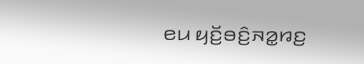ꤕꤣ ꤟꤢꤩ꤬ꤋꤢꤨ꤬ꤏꤤ꤭ꤙꤢ꤬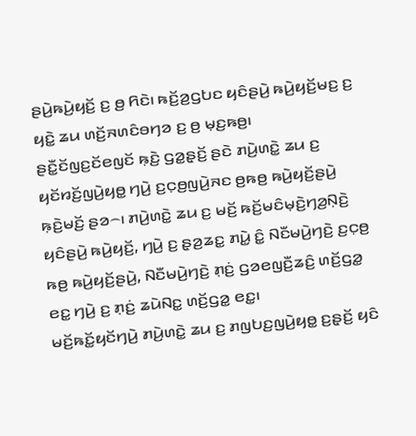ꤔꤣꤧ꤬ꤒꤣꤧ꤬ꤟꤢꤩ꤬ ꤢ꤬ ꤥ꤬ ꤖꤢꤧ꤯ ꤒꤢꤩ꤬ꤤ꤬ꤞꤝꤢ ꤟꤢꤨꤔꤣꤧ꤬ ꤒꤣꤧ꤬ꤟꤢꤩ꤬ꤗꤢ꤬ ꤢ꤬ ꤟꤢꤧ꤭ ꤘꤣ ꤛꤢꤩ꤬ꤏꤛꤢꤨꤋꤚꤤ ꤢ꤬ ꤥ꤬ ꤗ꤫ꤢ꤬ꤒꤥ꤬꤯
ꤔꤢꤪ꤭ꤢꤩꤜꤢ꤬ꤢꤩꤕꤜꤢꤩ ꤒ꤫ꤢꤧ꤬ ꤞꤤ꤭ꤔ꤫ꤢꤩ꤬ ꤔꤢꤧ ꤊꤣꤧ꤬ꤛꤢꤧ꤭ ꤘꤣ ꤢ꤬ ꤟꤢꤩꤙꤢꤩ꤬ꤜꤣꤧ꤬ꤟꤥ꤭ ꤚꤣꤧ꤬ ꤢ꤬ꤍ꤫ꤥ꤬ꤜꤣꤧ꤬ꤏꤢ ꤥ꤬ꤒꤥ꤬ ꤒꤣꤧ꤬ꤟꤢꤩ꤬ꤔꤣꤧ꤬ ꤒ꤫ꤢꤧ꤬ꤗꤢꤩ꤬ ꤔꤤ꤮꤯ ꤊꤣꤧ꤬ꤛꤢꤧ꤭ ꤘꤣ ꤢ꤬ ꤗꤢꤩ꤬ ꤒꤢꤩ꤬ꤗꤢꤨꤗ꤫ꤢꤧ꤬ꤚꤤ꤬ꤡ꤫ꤢꤧ꤬ ꤟꤢꤨꤔꤣꤧ꤬ ꤒꤣꤧ꤬ꤟꤢꤩ꤬, ꤚꤣꤧ꤬ ꤢ꤬ ꤔ꤫ꤤ꤬ꤘꤢ꤭ ꤊꤣꤧ꤭ ꤢꤨ꤭ ꤡꤢꤪꤗꤣꤧ꤬ꤚꤢꤧ꤬ ꤢ꤬ꤍ꤫ꤥ꤬ ꤒꤥ꤬ ꤒꤣꤧ꤬ꤟꤢꤩ꤬ꤔꤣꤧ꤬, ꤡꤢꤪꤗꤣꤧ꤬ꤚꤢꤧ꤬ ꤊ꤫ꤢꤦ꤬ ꤞꤤꤕꤜꤢꤪ꤬ꤘꤢꤨ꤬ ꤛꤢꤩ꤬ꤞꤤ꤭ ꤕꤢ꤭ ꤚꤣꤧ꤬ ꤢ꤬ ꤊ꤫ꤢꤦ꤬ ꤘꤣꤧꤡꤢ꤭ ꤛꤢꤩ꤬ꤞꤤ꤭ ꤕꤢ꤭꤯
ꤗꤢꤩ꤬ꤒꤢꤩ꤭ꤟꤢꤩꤚꤣꤧ꤬ ꤊꤣꤧ꤬ꤛꤢꤧ꤭ ꤘꤣ ꤢ꤬ ꤊꤜꤝꤢ꤬ꤜꤣꤧ꤬ꤟꤥ꤭ ꤢ꤬ꤔ꤫ꤢꤩ꤬ ꤟꤢꤨ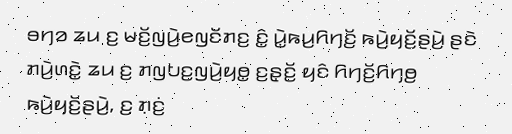ꤋꤚꤤ ꤘꤣ ꤢ꤬ ꤗꤢꤩ꤬ꤜꤣꤧ꤬ꤕꤜꤢꤩꤊꤢ꤬ ꤢꤨ꤭ ꤣꤧ꤭ꤒꤣ꤬ꤖꤚꤢꤩ꤬ ꤒꤣꤧ꤬ꤟꤢꤩ꤬ꤔꤣꤧ꤬ ꤔꤢꤧ ꤊꤣꤧ꤬ꤛꤢꤧ꤭ ꤘꤣ ꤢ꤬ ꤊꤜꤝꤢ꤬ꤜꤣꤧ꤬ꤟꤥ꤭ ꤢ꤬ꤔ꤫ꤢꤩ꤬ ꤟꤢꤨ ꤖꤚꤢꤩ꤬ꤖꤚꤥ꤬ ꤒꤣꤧ꤬ꤟꤢꤩ꤬ꤔꤣꤧ꤬, ꤢ꤬ ꤊ꤫ꤢꤦ꤬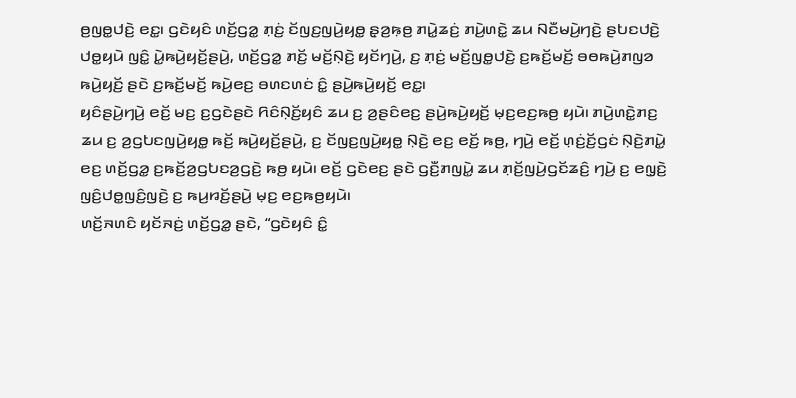ꤥ꤬ꤜꤥ꤭ꤓꤢꤧ꤬ ꤕꤢ꤭꤯ ꤞꤢꤧꤟꤢꤨ ꤛꤢꤩ꤬ꤞꤤ꤭ ꤊ꤫ꤢꤦ꤬ ꤢꤩꤜꤢ꤬ꤜꤣꤧ꤬ꤟꤥ꤭ ꤔ꤫ꤤ꤬ꤒ꤫ꤥ꤬ ꤊꤣꤧ꤭ꤘꤢꤦ꤬ ꤊꤣꤧ꤬ꤛꤢꤧ꤭ ꤘꤣ ꤡꤢꤪꤗꤣꤧ꤬ꤚꤢꤧ꤬ ꤔꤝꤢꤓꤢꤧ꤬ ꤓꤥ꤭ꤟꤣꤧ ꤜꤢꤨ꤭ ꤣꤧ꤭ꤒꤣꤧ꤬ꤟꤢꤩ꤬ꤔꤣꤧ꤬, ꤛꤢꤩ꤬ꤞꤤ꤭ ꤊꤢꤩ꤬ ꤗꤢꤩ꤬ꤡ꤫ꤢꤧ꤬ ꤟꤢꤩꤚꤣꤧ꤬, ꤢ꤬ ꤊ꤫ꤢꤦ꤬ ꤗꤢꤩ꤬ꤜꤥ꤭ꤓꤢꤧ꤬ ꤢ꤬ꤒꤢꤩ꤬ꤗꤢꤩ꤬ ꤋꤥꤒꤣꤧ꤬ꤊꤜꤤ ꤒꤣꤧ꤬ꤟꤢꤩ꤬ ꤔꤢꤧ ꤢ꤬ꤒꤢꤩ꤬ꤗꤢꤩ꤬ ꤒꤣꤧ꤬ꤕꤢ꤬ ꤋꤛꤢꤛꤢꤦ ꤢꤨ꤭ ꤔꤣꤧ꤬ꤒꤣꤧ꤬ꤟꤢꤩ꤬ ꤕꤢ꤭꤯
ꤟꤢꤨꤔꤣꤧ꤬ꤚꤣꤧ꤬ ꤕꤢꤩ꤬ ꤗꤢ꤬ ꤢ꤬ꤞꤢꤧꤔꤢꤧ ꤖꤢꤨꤡ꤫ꤢꤩ꤬ꤟꤢꤨ ꤘꤣ ꤢ꤬ ꤤ꤬ꤔꤢꤨꤕꤢ꤬ ꤔꤣꤧ꤬ꤒꤣꤧ꤬ꤟꤢꤩ꤬ ꤗ꤫ꤢ꤬ꤕꤢ꤬ꤒꤥ꤬ ꤟꤣꤧ꤯ ꤊꤣꤧ꤬ꤛꤢꤧ꤭ꤊꤢ꤬ ꤘꤣ ꤢ꤬ ꤤ꤬ꤞꤝꤢꤜꤣꤧ꤬ꤟꤥ꤭ ꤒꤢꤩ꤬ ꤒꤣꤧ꤬ꤟꤢꤩ꤬ꤔꤣꤧ꤬, ꤢ꤬ ꤢꤩꤜꤢ꤬ꤜꤣꤧ꤬ꤟꤥ꤭ ꤡ꤫ꤢꤧ꤬ ꤕꤢ꤬ ꤕꤢꤩ꤬ ꤒꤥ꤬, ꤚꤣꤧ꤬ ꤕꤢꤩ꤬ ꤛ꤫ꤢꤦ꤬ꤢꤩ꤬ꤞꤢꤦ ꤡ꤫ꤢꤧ꤬ꤊꤣꤧ꤭ ꤕꤢ꤬ ꤛꤢꤩ꤬ꤞꤤ꤭ ꤢ꤬ꤒꤢꤩ꤬ꤤ꤬ꤞꤝꤢꤤ꤬ꤞꤢꤧ꤬ ꤒꤥ꤬ ꤟꤣꤧ꤯ ꤕꤢꤩ꤬ ꤞꤢꤧꤕꤢ꤬ ꤔꤢꤧ ꤞꤢꤪ꤬ꤊꤜꤣꤧ꤭ ꤘꤣ ꤊ꤫ꤢꤩ꤬ꤜꤣꤧ꤬ꤞꤢꤩꤘꤢꤨ꤬ ꤚꤣꤧ꤬ ꤢ꤬ ꤕꤜ꤫ꤢꤧ꤬ ꤜꤢꤨ꤬ꤓꤥ꤭ꤜꤢꤨ꤬ꤜꤢꤧ꤬ ꤢ꤬ ꤒꤣ꤬ꤙꤢꤩ꤬ꤔꤣꤧ꤬ ꤗ꤫ꤢ꤬ ꤕꤢ꤬ꤒꤥ꤬ꤟꤣꤧ꤯
ꤛꤢꤩ꤬ꤏꤛꤢꤨ ꤟꤢꤩꤏꤢꤦ꤬ ꤛꤢꤩ꤬ꤞꤤ꤭ ꤔꤢꤧ, “ꤞꤢꤧꤟꤢꤨ ꤢꤨ꤭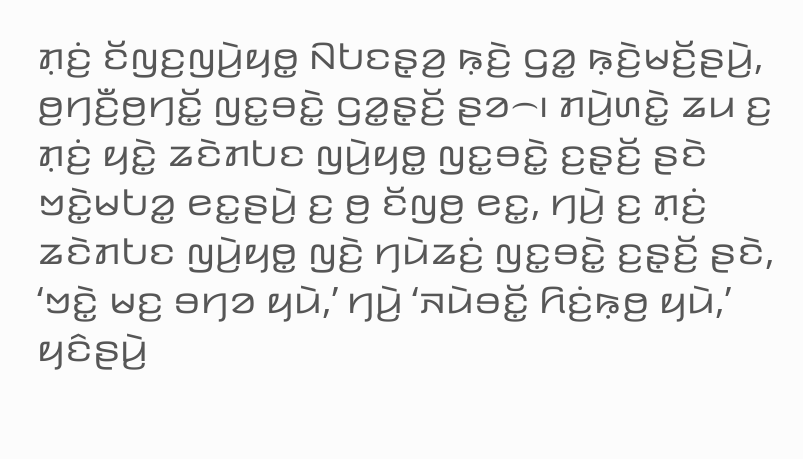ꤊ꤫ꤢꤦ꤬ ꤢꤩꤜꤢ꤬ꤜꤣꤧ꤬ꤟꤥ꤭ ꤡꤝꤢꤔ꤫ꤤ꤬ ꤒ꤫ꤢꤧ꤬ ꤞꤤ꤭ ꤒ꤫ꤢꤧ꤬ꤗꤢꤩ꤬ꤔꤣꤧ꤬, ꤥ꤬ꤚꤢꤪ꤬ꤥ꤬ꤚꤢꤩ꤭ ꤜꤢ꤭ꤋꤢꤧ꤭ ꤞꤤ꤭ꤔ꤫ꤢꤩ꤬ ꤔꤤ꤮꤯ ꤊꤣꤧ꤬ꤛꤢꤧ꤭ ꤘꤣ ꤢ꤬ ꤊ꤫ꤢꤦ꤬ ꤟꤢꤧ꤭ ꤘꤢꤧꤊꤝꤢ ꤜꤣꤧ꤬ꤟꤥ꤭ ꤜꤢ꤭ꤋꤢꤧ꤭ ꤢ꤬ꤔ꤫ꤢꤩ꤬ ꤔꤢꤧ ꤠꤢꤧ꤭ꤗꤝꤤ꤭ ꤕꤢ꤭ꤔꤣꤧ꤬ ꤢ꤬ ꤥ꤬ ꤢꤩꤜꤥ꤬ ꤕꤢ꤭, ꤚꤣꤧ꤬ ꤢ꤬ ꤊ꤫ꤢꤦ꤬ ꤘꤢꤧꤊꤝꤢ ꤜꤣꤧ꤬ꤟꤥ꤭ ꤜꤢꤧ꤬ ꤚꤣꤧꤘꤢꤦ꤬ ꤜꤢ꤭ꤋꤢꤧ꤭ ꤢ꤬ꤔ꤫ꤢꤩ꤬ ꤔꤢꤧ, ‘ꤠꤢꤧ꤭ ꤗꤢ꤬ ꤋꤚꤤ ꤟꤣꤧ,’ ꤚꤣꤧ꤬ ‘ꤏꤣꤧꤋꤢꤩ꤭ ꤖꤢꤦ꤬ꤒ꤫ꤥ꤬ ꤟꤣꤧ,’ ꤟꤢꤨꤔꤣꤧ꤬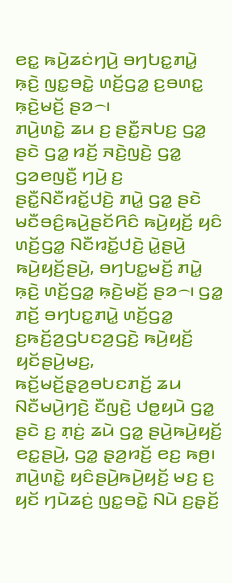ꤕꤢ꤭ ꤒꤣꤧ꤬ꤘꤢꤦꤚꤣꤧ꤬ ꤋꤚꤝꤢ꤭ꤊꤣꤧ꤭ ꤒ꤫ꤢꤧ꤬ ꤜꤢ꤭ꤋꤢꤧ꤭ ꤛꤢꤩ꤬ꤞꤤ꤭ ꤢ꤬ꤋꤛꤢ꤭ ꤒ꤫ꤢꤧ꤬ꤗꤢꤩ꤬ ꤔꤤ꤮꤯
ꤊꤣꤧ꤬ꤛꤢꤧ꤭ ꤘꤣ ꤢ꤬ ꤔꤢꤪ꤭ꤏꤝꤢ꤬ ꤞꤤ꤭ ꤔꤢꤧ ꤞꤤ꤭ ꤙꤢꤩ꤬ ꤏꤢꤧ꤬ꤜꤢꤧ꤬ ꤞꤤ꤭ ꤞꤤꤕꤜꤢꤪ꤬ ꤚꤣꤧ꤬ ꤢ꤬ ꤔꤢꤪ꤭ꤡꤢꤪꤙꤢꤩ꤭ꤓꤢꤧ꤬ ꤊꤣꤧ꤭ ꤞꤤ꤭ ꤔꤢꤧ ꤗꤢꤪꤋꤢꤨ꤬ꤒꤣꤧ꤬ꤔꤢꤩꤖꤢꤨ ꤒꤣꤧ꤬ꤟꤢꤩ꤬ ꤟꤢꤨ ꤛꤢꤩ꤬ꤞꤤ꤭ ꤡꤢꤪꤙꤢꤩ꤭ꤓꤢꤧ꤬ ꤣꤧ꤭ꤔꤣꤧ꤬ ꤒꤣꤧ꤬ꤟꤢꤩ꤬ꤔꤣꤧ꤬, ꤋꤚꤝꤢ꤭ꤗꤢꤩ꤬ ꤊꤣꤧ꤭ ꤒ꤫ꤢꤧ꤬ ꤛꤢꤩ꤬ꤞꤤ꤭ ꤒ꤫ꤢꤧ꤬ꤗꤢꤩ꤬ ꤔꤤ꤮꤯ ꤞꤤ꤭ ꤊꤢꤩ꤬ ꤋꤚꤝꤢ꤭ꤊꤣꤧ꤭ ꤛꤢꤩ꤬ꤞꤤ꤭ ꤢ꤬ꤒꤢꤩ꤬ꤤ꤬ꤞꤝꤢꤤ꤬ꤞꤢꤧ꤬ ꤒꤣꤧ꤬ꤟꤢꤩ꤬ ꤟꤢꤩꤔꤣꤧ꤬ꤗꤢ꤬, ꤒꤢꤩ꤬ꤗꤢꤩ꤬ꤔ꤫ꤤ꤬ꤋꤝꤢꤊꤢꤩ꤬ ꤘꤣ ꤡꤢꤪꤗꤣꤧ꤬ꤚꤢꤧ꤬ ꤢꤪꤜꤢꤧ꤬ ꤓꤥ꤭ꤟꤣꤧ ꤞꤤ꤭ ꤔꤢꤧ ꤢ꤬ ꤊ꤫ꤢꤦ꤬ ꤘꤣꤧ ꤞꤤ꤭ ꤔꤣꤧ꤬ꤒꤣꤧ꤬ꤟꤢꤩ꤬ ꤕꤢ꤭ꤔꤣꤧ꤬, ꤞꤤ꤭ ꤔ꤫ꤤ꤬ꤙꤢꤩ꤬ ꤕꤢ꤬ ꤒꤥ꤬꤯ ꤊꤣꤧ꤬ꤛꤢꤧ꤭ ꤟꤢꤨꤔꤣꤧ꤬ꤒꤣꤧ꤬ꤟꤢꤩ꤬ ꤗꤢ꤬ ꤢ꤬ ꤟꤢꤩ ꤚꤣꤧꤘꤢꤦ꤬ ꤜꤢ꤭ꤋꤢꤧ꤭ ꤡꤣꤧ ꤢ꤬ꤔ꤫ꤢꤩ꤬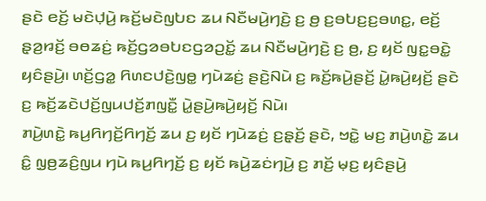ꤔꤢꤧ ꤕꤢꤩ꤬ ꤗꤢꤧꤓ꤫ꤣꤧ꤬ ꤒꤢꤩ꤬ꤗꤢꤧꤜꤝꤢ ꤘꤣ ꤡꤢꤪꤗꤣꤧ꤬ꤚꤢꤧ꤬ ꤢ꤬ ꤥ꤬ ꤢ꤬ꤋꤝꤢ꤬ꤢ꤬ꤋꤛꤢ꤭, ꤕꤢꤩ꤬ ꤔ꤫ꤤ꤬ꤙꤢꤩ꤬ ꤋꤥꤘꤢꤦ꤬ ꤒꤢꤩ꤬ꤞꤤꤋꤝꤢꤞꤤꤑꤢꤩ꤭ ꤘꤣ ꤡꤢꤪꤗꤣꤧ꤬ꤚꤢꤧ꤬ ꤢ꤬ ꤥ꤬, ꤢ꤬ ꤟꤢꤩ ꤜꤢ꤭ꤋꤢꤧ꤭ ꤟꤢꤨꤔꤣꤧ꤬꤯ ꤛꤢꤩ꤬ꤞꤤ꤭ ꤖꤛꤢꤓꤢꤧ꤬ꤜꤥ꤭ ꤚꤣꤧꤘꤢꤦ꤬ ꤔꤢꤧ꤬ꤡꤣꤧ ꤢ꤬ ꤒꤢꤩ꤬ꤒꤣꤧ꤬ꤔꤢꤩ꤬ ꤣꤧ꤭ꤒꤣꤧ꤬ꤟꤢꤩ꤬ ꤔꤢꤧ ꤢ꤬ ꤒꤢꤩ꤬ꤘꤢꤧꤓꤢꤩ꤬ꤜꤣꤓꤢꤩ꤬ꤊꤜꤢꤪ꤭ ꤣꤧ꤭ꤔꤣꤧ꤬ꤒꤣꤧ꤬ꤟꤢꤩ꤬ ꤡꤣꤧ꤯
ꤊꤣꤧ꤬ꤛꤢꤧ꤭ ꤒꤣ꤬ꤖꤚꤢꤩ꤬ꤖꤚꤢꤩ꤬ ꤘꤣ ꤢ꤬ ꤟꤢꤩ ꤚꤣꤧꤘꤢꤦ꤬ ꤢ꤬ꤔ꤫ꤢꤩ꤬ ꤔꤢꤧ, ꤠꤢꤧ꤭ ꤗꤢ꤬ ꤊꤣꤧ꤬ꤛꤢꤧ꤭ ꤘꤣ ꤢꤨ꤭ ꤜ꤫ꤥ꤬ꤘꤢꤨ꤬ꤜꤣ ꤚꤣꤧ ꤒꤣ꤬ꤖꤚꤢꤩ꤬ ꤢ꤬ ꤟꤢꤩ ꤒꤣꤧ꤬ꤘꤢꤦꤚꤣꤧ꤬ ꤢ꤬ ꤊꤢꤩ꤬ ꤗ꤫ꤢ꤬ ꤟꤢꤨꤔꤣꤧ꤬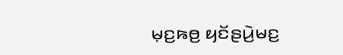ꤗ꤫ꤢ꤬ꤒꤥ꤬ ꤟꤢꤩꤔꤣꤧ꤬ꤗꤢ꤬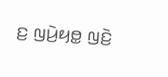ꤢ꤬ ꤜꤣꤧ꤬ꤟꤥ꤭ ꤜꤢꤧ꤬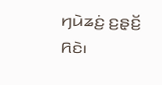ꤚꤣꤧꤘꤢꤦ꤬ ꤢ꤬ꤔ꤫ꤢꤩ꤬ ꤖꤢꤧ꤯